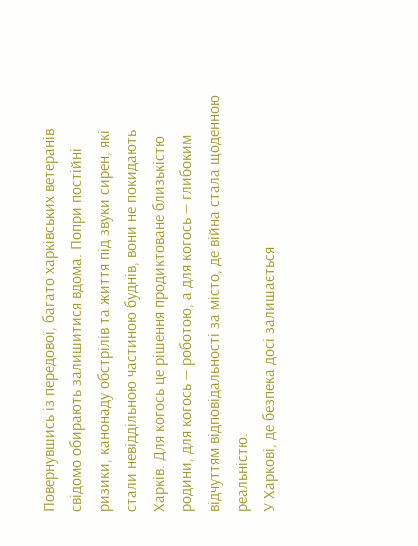Повернувшись із передової, багато харківських ветеранів свідомо обирають залишитися вдома. Попри постійні ризики, канонаду обстрілів та життя під звуки сирен, які стали невіддільною частиною буднів, вони не покидають Харків. Для когось це рішення продиктоване близькістю родини, для когось — роботою, а для когось — глибоким відчуттям відповідальності за місто, де війна стала щоденною реальністю.
У Харкові, де безпека досі залишається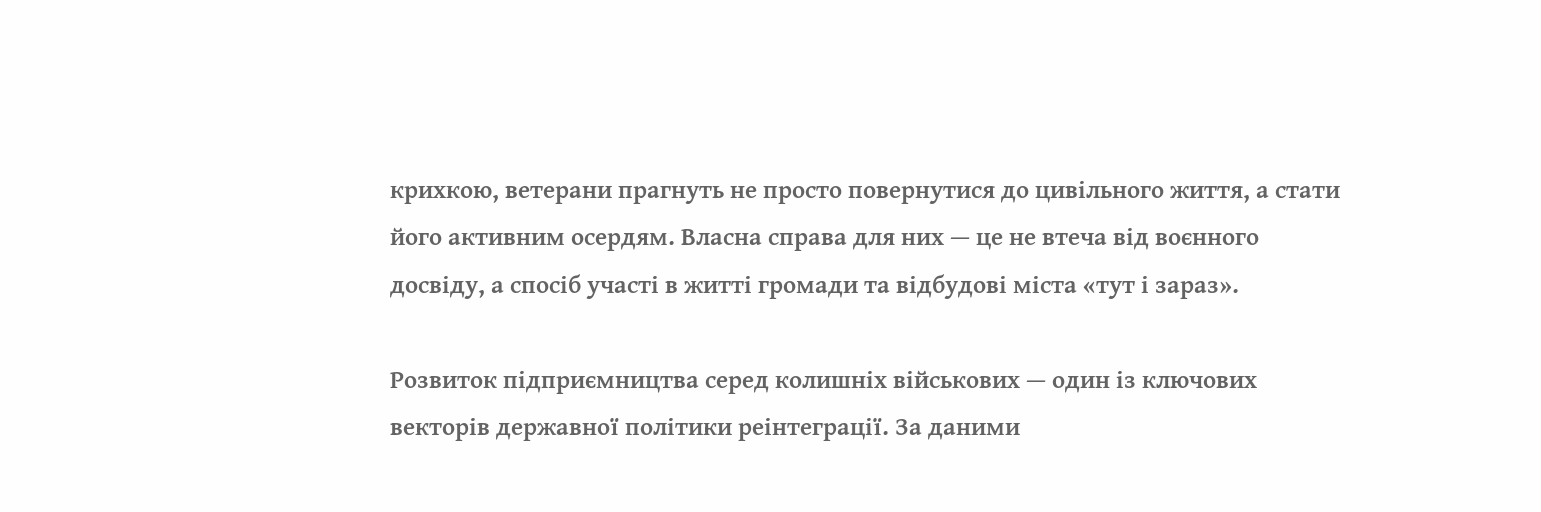крихкою, ветерани прагнуть не просто повернутися до цивільного життя, а стати його активним осердям. Власна справа для них — це не втеча від воєнного досвіду, а спосіб участі в житті громади та відбудові міста «тут і зараз».

Розвиток підприємництва серед колишніх військових — один із ключових векторів державної політики реінтеграції. За даними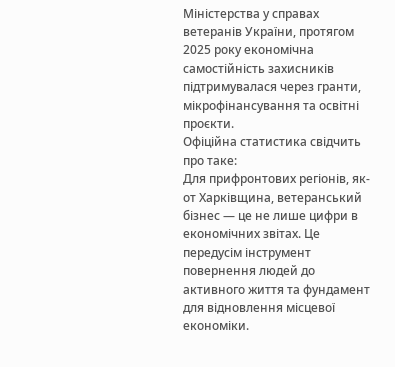Міністерства у справах ветеранів України, протягом 2025 року економічна самостійність захисників підтримувалася через гранти, мікрофінансування та освітні проєкти.
Офіційна статистика свідчить про таке:
Для прифронтових регіонів, як-от Харківщина, ветеранський бізнес — це не лише цифри в економічних звітах. Це передусім інструмент повернення людей до активного життя та фундамент для відновлення місцевої економіки.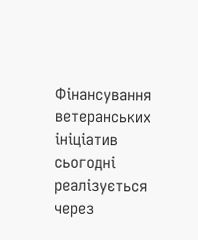Фінансування ветеранських ініціатив сьогодні реалізується через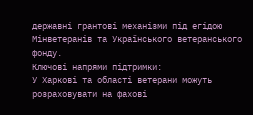державні грантові механізми під егідою Мінветеранів та Українського ветеранського фонду.
Ключові напрями підтримки:
У Харкові та області ветерани можуть розраховувати на фахові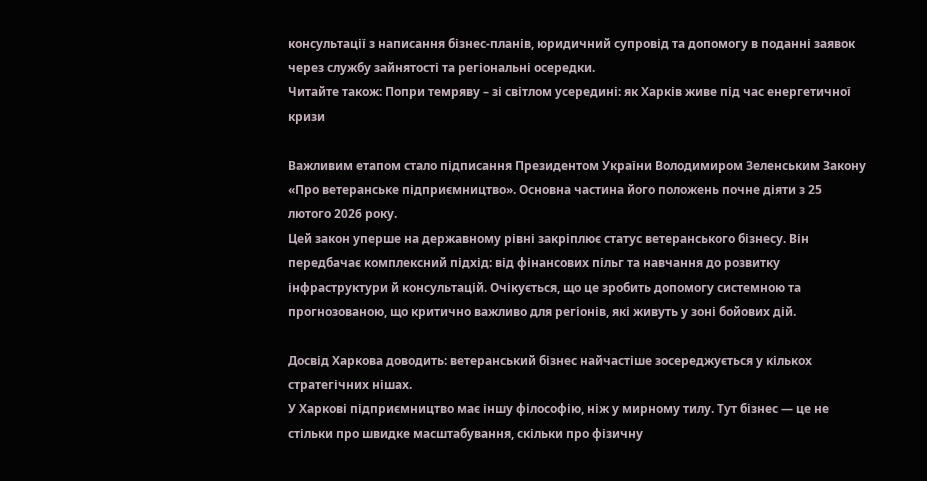консультації з написання бізнес-планів, юридичний супровід та допомогу в поданні заявок через службу зайнятості та регіональні осередки.
Читайте також: Попри темряву – зі світлом усередині: як Харків живе під час енергетичної кризи

Важливим етапом стало підписання Президентом України Володимиром Зеленським Закону «Про ветеранське підприємництво». Основна частина його положень почне діяти з 25 лютого 2026 року.
Цей закон уперше на державному рівні закріплює статус ветеранського бізнесу. Він передбачає комплексний підхід: від фінансових пільг та навчання до розвитку інфраструктури й консультацій. Очікується, що це зробить допомогу системною та прогнозованою, що критично важливо для регіонів, які живуть у зоні бойових дій.

Досвід Харкова доводить: ветеранський бізнес найчастіше зосереджується у кількох стратегічних нішах.
У Харкові підприємництво має іншу філософію, ніж у мирному тилу. Тут бізнес — це не стільки про швидке масштабування, скільки про фізичну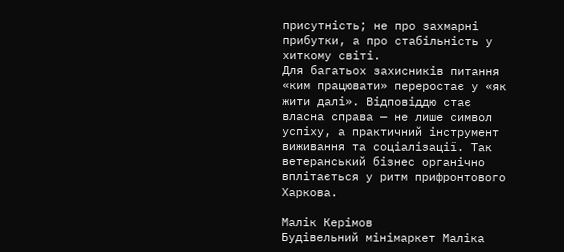присутність; не про захмарні прибутки, а про стабільність у хиткому світі.
Для багатьох захисників питання «ким працювати» переростає у «як жити далі». Відповіддю стає власна справа — не лише символ успіху, а практичний інструмент виживання та соціалізації. Так ветеранський бізнес органічно вплітається у ритм прифронтового Харкова.

Малік Керімов
Будівельний мінімаркет Маліка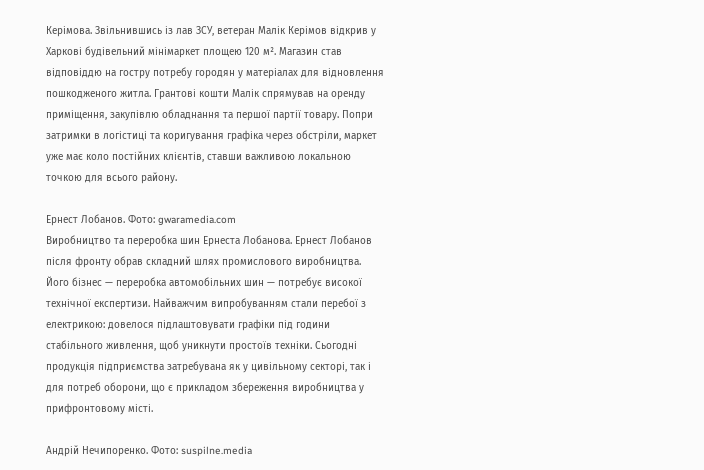Керімова. Звільнившись із лав ЗСУ, ветеран Малік Керімов відкрив у Харкові будівельний мінімаркет площею 120 м². Магазин став відповіддю на гостру потребу городян у матеріалах для відновлення пошкодженого житла. Грантові кошти Малік спрямував на оренду приміщення, закупівлю обладнання та першої партії товару. Попри затримки в логістиці та коригування графіка через обстріли, маркет уже має коло постійних клієнтів, ставши важливою локальною точкою для всього району.

Ернест Лобанов. Фото: gwaramedia.com
Виробництво та переробка шин Ернеста Лобанова. Ернест Лобанов після фронту обрав складний шлях промислового виробництва. Його бізнес — переробка автомобільних шин — потребує високої технічної експертизи. Найважчим випробуванням стали перебої з електрикою: довелося підлаштовувати графіки під години стабільного живлення, щоб уникнути простоїв техніки. Сьогодні продукція підприємства затребувана як у цивільному секторі, так і для потреб оборони, що є прикладом збереження виробництва у прифронтовому місті.

Андрій Нечипоренко. Фото: suspilne.media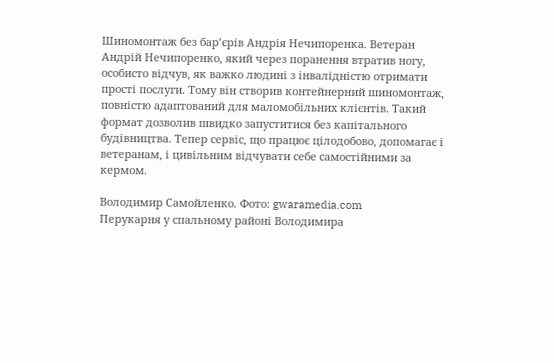Шиномонтаж без бар’єрів Андрія Нечипоренка. Ветеран Андрій Нечипоренко, який через поранення втратив ногу, особисто відчув, як важко людині з інвалідністю отримати прості послуги. Тому він створив контейнерний шиномонтаж, повністю адаптований для маломобільних клієнтів. Такий формат дозволив швидко запуститися без капітального будівництва. Тепер сервіс, що працює цілодобово, допомагає і ветеранам, і цивільним відчувати себе самостійними за кермом.

Володимир Самойленко. Фото: gwaramedia.com
Перукарня у спальному районі Володимира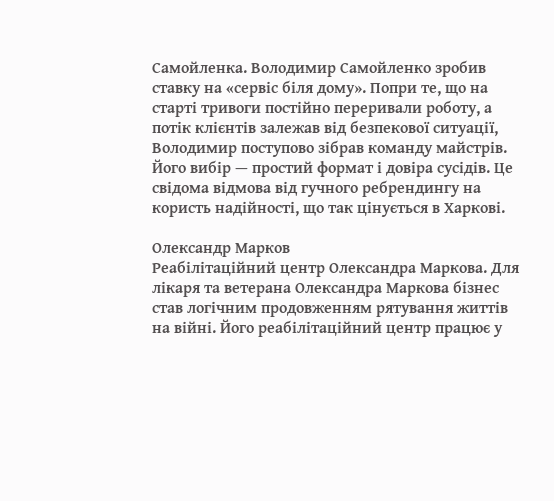Самойленка. Володимир Самойленко зробив ставку на «сервіс біля дому». Попри те, що на старті тривоги постійно переривали роботу, а потік клієнтів залежав від безпекової ситуації, Володимир поступово зібрав команду майстрів. Його вибір — простий формат і довіра сусідів. Це свідома відмова від гучного ребрендингу на користь надійності, що так цінується в Харкові.

Олександр Марков
Реабілітаційний центр Олександра Маркова. Для лікаря та ветерана Олександра Маркова бізнес став логічним продовженням рятування життів на війні. Його реабілітаційний центр працює у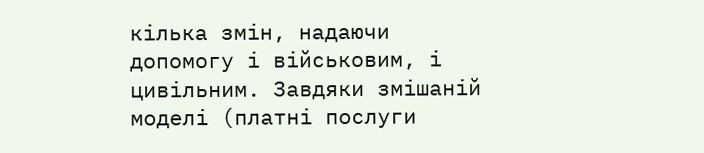кілька змін, надаючи допомогу і військовим, і цивільним. Завдяки змішаній моделі (платні послуги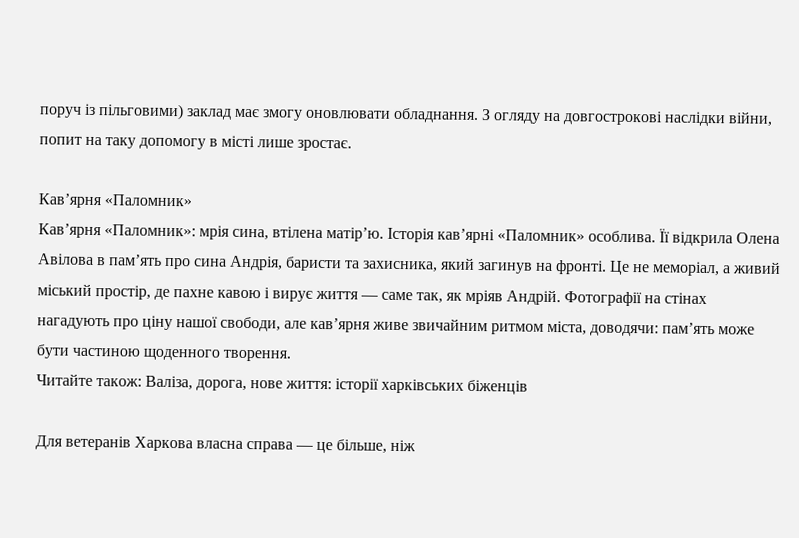поруч із пільговими) заклад має змогу оновлювати обладнання. З огляду на довгострокові наслідки війни, попит на таку допомогу в місті лише зростає.

Кав’ярня «Паломник»
Кав’ярня «Паломник»: мрія сина, втілена матір’ю. Історія кав’ярні «Паломник» особлива. Її відкрила Олена Авілова в пам’ять про сина Андрія, баристи та захисника, який загинув на фронті. Це не меморіал, а живий міський простір, де пахне кавою і вирує життя — саме так, як мріяв Андрій. Фотографії на стінах нагадують про ціну нашої свободи, але кав’ярня живе звичайним ритмом міста, доводячи: пам’ять може бути частиною щоденного творення.
Читайте також: Валіза, дорога, нове життя: історії харківських біженців

Для ветеранів Харкова власна справа — це більше, ніж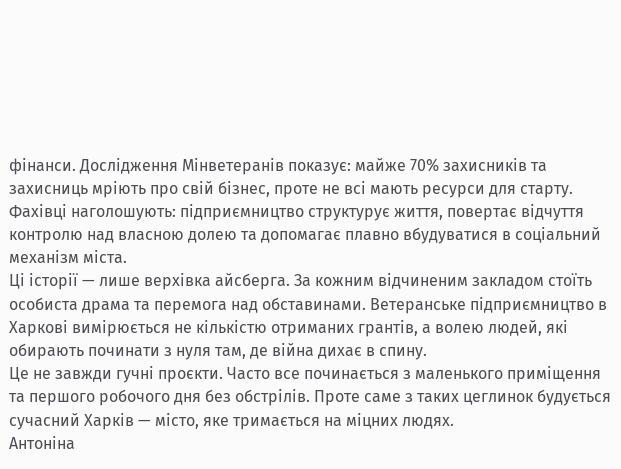фінанси. Дослідження Мінветеранів показує: майже 70% захисників та захисниць мріють про свій бізнес, проте не всі мають ресурси для старту. Фахівці наголошують: підприємництво структурує життя, повертає відчуття контролю над власною долею та допомагає плавно вбудуватися в соціальний механізм міста.
Ці історії — лише верхівка айсберга. За кожним відчиненим закладом стоїть особиста драма та перемога над обставинами. Ветеранське підприємництво в Харкові вимірюється не кількістю отриманих грантів, а волею людей, які обирають починати з нуля там, де війна дихає в спину.
Це не завжди гучні проєкти. Часто все починається з маленького приміщення та першого робочого дня без обстрілів. Проте саме з таких цеглинок будується сучасний Харків — місто, яке тримається на міцних людях.
Антоніна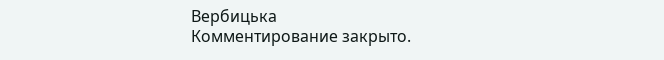Вербицька
Комментирование закрыто.